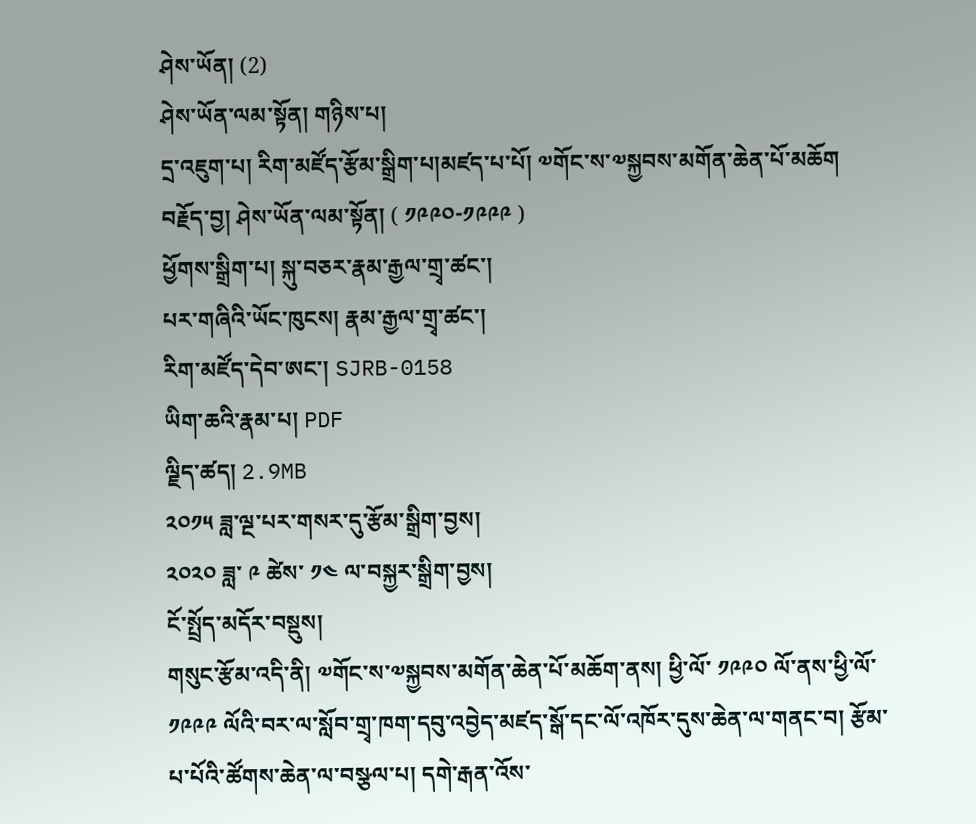ཤེས་ཡོན། (2)
ཤེས་ཡོན་ལམ་སྟོན། གཉིས་པ།
དྲ་འཇུག་པ། རིག་མཛོད་རྩོམ་སྒྲིག་པ།མཛད་པ་པོ། ༧གོང་ས་༧སྐྱབས་མགོན་ཆེན་པོ་མཆོག
བརྗོད་བྱ། ཤེས་ཡོན་ལམ་སྟོན། ( ༡༩༩༠-༡༩༩༩ )
ཕྱོགས་སྒྲིག་པ། སྐུ་བཅར་རྣམ་རྒྱལ་གྲྭ་ཚང་།
པར་གཞིའི་ཡོང་ཁུངས། རྣམ་རྒྱལ་གྲྭ་ཚང་།
རིག་མཛོད་དེབ་ཨང་། SJRB-0158
ཡིག་ཆའི་རྣམ་པ། PDF
ལྗིད་ཚད། 2.9MB
༢༠༡༥ ཟླ་ལྔ་པར་གསར་དུ་རྩོམ་སྒྲིག་བྱས།
༢༠༢༠ ཟླ་ ༩ ཚེས་ ༡༤ ལ་བསྐྱར་སྒྲིག་བྱས།
ངོ་སྤྲོད་མདོར་བསྡུས།
གསུང་རྩོམ་འདི་ནི། ༧གོང་ས་༧སྐྱབས་མགོན་ཆེན་པོ་མཆོག་ནས། ཕྱི་ལོ་ ༡༩༩༠ ལོ་ནས་ཕྱི་ལོ་ ༡༩༩༩ ལོའི་བར་ལ་སློབ་གྲྭ་ཁག་དབུ་འབྱེད་མཛད་སྒོ་དང་ལོ་འཁོར་དུས་ཆེན་ལ་གནང་བ། རྩོམ་པ་པོའི་ཚོགས་ཆེན་ལ་བསྩལ་པ། དགེ་རྒན་འོས་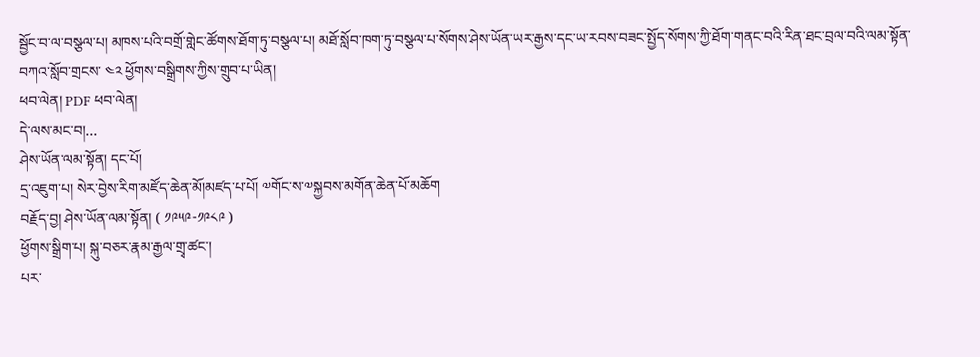སྦྱོང་བ་ལ་བསྩལ་པ། མཁས་པའི་བགྲོ་གླེང་ཚོགས་ཐོག་ཏུ་བསྩལ་པ། མཐོ་སློབ་ཁག་ཏུ་བསྩལ་པ་སོགས་ཤེས་ཡོན་ཡར་རྒྱས་དང་ཡ་རབས་བཟང་སྤྱོད་སོགས་ཀྱི་ཐོག་གནང་བའི་རིན་ཐང་བྲལ་བའི་ལམ་སྟོན་བཀའ་སློབ་གྲངས་ ༤༢ ཕྱོགས་བསྒྲིགས་ཀྱིས་གྲུབ་པ་ཡིན།
ཕབ་ལེན། PDF ཕབ་ལེན།
དེ་ལས་མང་བ།...
ཤེས་ཡོན་ལམ་སྟོན། དང་པོ།
དྲ་འཇུག་པ། སེར་བྱེས་རིག་མཛོད་ཆེན་མོ།མཛད་པ་པོ། ༧གོང་ས་༧སྐྱབས་མགོན་ཆེན་པོ་མཆོག
བརྗོད་བྱ། ཤེས་ཡོན་ལམ་སྟོན། ( ༡༩༥༩-༡༩༨༩ )
ཕྱོགས་སྒྲིག་པ། སྐུ་བཅར་རྣམ་རྒྱལ་གྲྭ་ཚང་།
པར་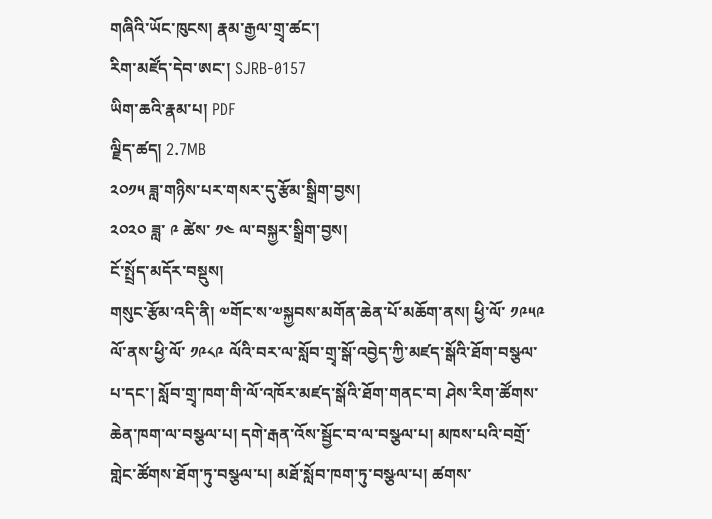གཞིའི་ཡོང་ཁུངས། རྣམ་རྒྱལ་གྲྭ་ཚང་།
རིག་མཛོད་དེབ་ཨང་། SJRB-0157
ཡིག་ཆའི་རྣམ་པ། PDF
ལྗིད་ཚད། 2.7MB
༢༠༡༥ ཟླ་གཉིས་པར་གསར་དུ་རྩོམ་སྒྲིག་བྱས།
༢༠༢༠ ཟླ་ ༩ ཚེས་ ༡༤ ལ་བསྐྱར་སྒྲིག་བྱས།
ངོ་སྤྲོད་མདོར་བསྡུས།
གསུང་རྩོམ་འདི་ནི། ༧གོང་ས་༧སྐྱབས་མགོན་ཆེན་པོ་མཆོག་ནས། ཕྱི་ལོ་ ༡༩༥༩ ལོ་ནས་ཕྱི་ལོ་ ༡༩༨༩ ལོའི་བར་ལ་སློབ་གྲྭ་སྒོ་འབྱེད་ཀྱི་མཛད་སྒོའི་ཐོག་བསྩལ་པ་དང་། སློབ་གྲྭ་ཁག་གི་ལོ་འཁོར་མཛད་སྒོའི་ཐོག་གནང་བ། ཤེས་རིག་ཚོགས་ཆེན་ཁག་ལ་བསྩལ་པ། དགེ་རྒན་འོས་སྦྱོང་བ་ལ་བསྩལ་པ། མཁས་པའི་བགྲོ་གླེང་ཚོགས་ཐོག་ཏུ་བསྩལ་པ། མཐོ་སློབ་ཁག་ཏུ་བསྩལ་པ། ཚགས་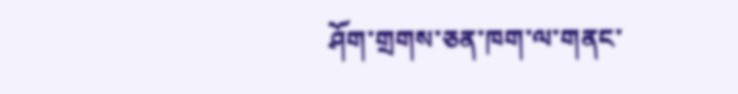ཤོག་གྲགས་ཅན་ཁག་ལ་གནང་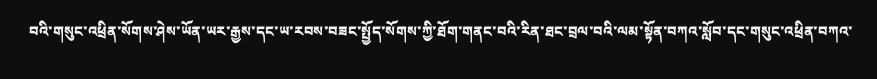བའི་གསུང་འཕྲིན་སོགས་ཤེས་ཡོན་ཡར་རྒྱས་དང་ཡ་རབས་བཟང་སྤྱོད་སོགས་ཀྱི་ཐོག་གནང་བའི་རིན་ཐང་བྲལ་བའི་ལམ་སྟོན་བཀའ་སློབ་དང་གསུང་འཕྲིན་བཀའ་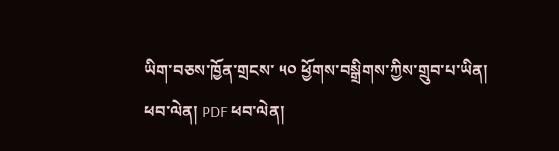ཡིག་བཅས་ཁྱོན་གྲངས་ ༥༠ ཕྱོགས་བསྒྲིགས་ཀྱིས་གྲུབ་པ་ཡིན།
ཕབ་ལེན། PDF ཕབ་ལེན།